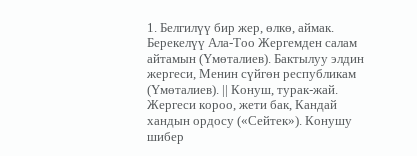1. Белгилүү бир жер, өлкө, аймак. Берекелүү Ала-Тоо Жергемден салам айтамын (Үмөталиев). Бактылуу элдин жергеси, Менин сүйгөн республикам (Үмөталиев). || Конуш, турак-жай. Жергеси короо, жети бак, Кандай хандын ордосу («Сейтек»). Конушу шибер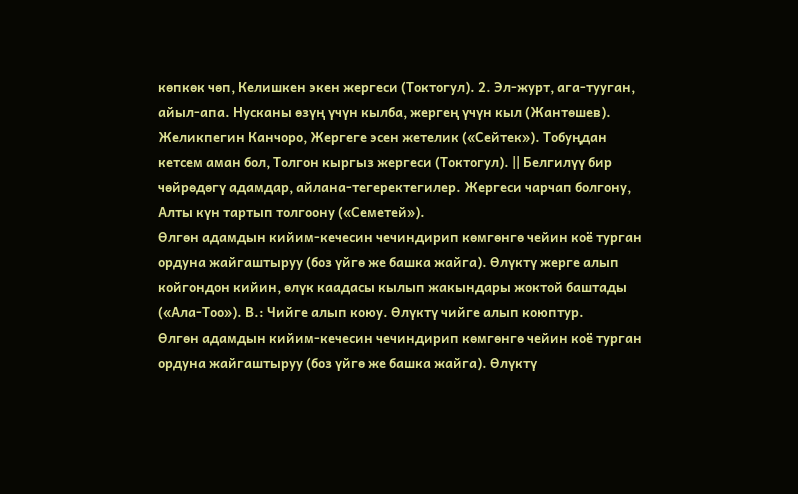көпкөк чөп, Келишкен экен жергеси (Токтогул). 2. Эл-журт, ага-тууган, айыл-апа. Нусканы өзүң үчүн кылба, жергең үчүн кыл (Жантөшев). Желикпегин Канчоро, Жергеге эсен жетелик («Сейтек»). Тобуңдан кетсем аман бол, Толгон кыргыз жергеси (Токтогул). || Белгилүү бир чөйрөдөгү адамдар, айлана-тегеректегилер. Жергеси чарчап болгону, Алты күн тартып толгоону («Семетей»).
Өлгөн адамдын кийим-кечесин чечиндирип көмгөнгө чейин коё турган ордуна жайгаштыруу (боз үйгө же башка жайга). Өлүктү жерге алып койгондон кийин, өлүк каадасы кылып жакындары жоктой баштады («Ала-Тоо»). В.: Чийге алып коюу. Өлүктү чийге алып коюптур.
Өлгөн адамдын кийим-кечесин чечиндирип көмгөнгө чейин коё турган ордуна жайгаштыруу (боз үйгө же башка жайга). Өлүктү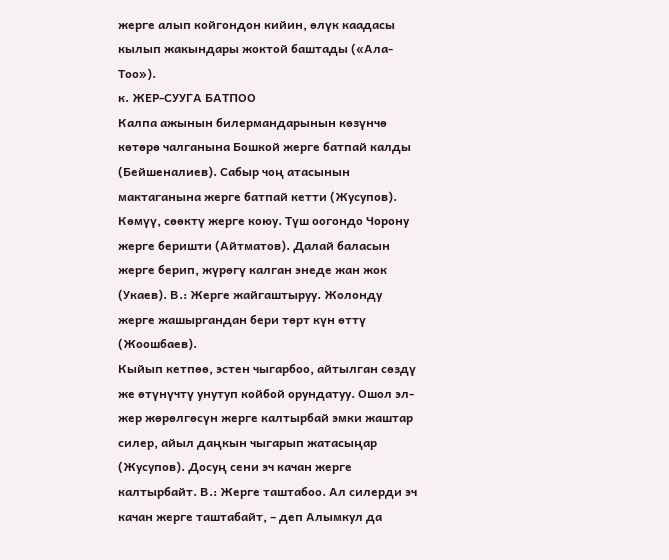жерге алып койгондон кийин, өлүк каадасы кылып жакындары жоктой баштады («Ала-Тоо»).
к. ЖЕР-СУУГА БАТПОО
Калпа ажынын билермандарынын көзүнчө көтөрө чалганына Бошкой жерге батпай калды (Бейшеналиев). Сабыр чоң атасынын мактаганына жерге батпай кетти (Жусупов).
Көмүү, сөөктү жерге коюу. Түш оогондо Чорону жерге беришти (Айтматов). Далай баласын жерге берип, жүрөгү калган энеде жан жок (Укаев). В.: Жерге жайгаштыруу. Жолонду жерге жашыргандан бери төрт күн өттү (Жоошбаев).
Кыйып кетпөө, эстен чыгарбоо, айтылган сөздү же өтүнүчтү унутуп койбой орундатуу. Ошол эл-жер жөрөлгөсүн жерге калтырбай эмки жаштар силер, айыл даңкын чыгарып жатасыңар (Жусупов). Досуң сени эч качан жерге калтырбайт. В.: Жерге таштабоо. Ал силерди эч качан жерге таштабайт, – деп Алымкул да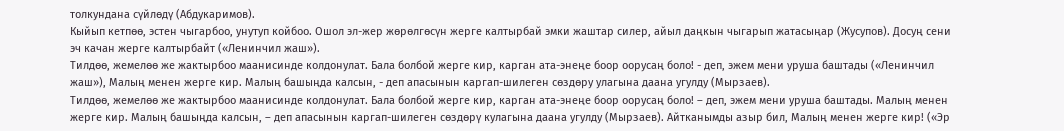толкундана сүйлөдү (Абдукаримов).
Кыйып кетпөө, эстен чыгарбоо, унутуп койбоо. Ошол эл-жер жөрөлгөсүн жерге калтырбай эмки жаштар силер, айыл даңкын чыгарып жатасыңар (Жусупов). Досуң сени эч качан жерге калтырбайт («Ленинчил жаш»).
Тилдөө, жемелөө же жактырбоо маанисинде колдонулат. Бала болбой жерге кир, карган ата-энеңе боор оорусаң боло! - деп, эжем мени уруша баштады («Ленинчил жаш»), Малың менен жерге кир. Малың башыңда калсын, - деп апасынын каргап-шилеген сөздөру улагына даана угулду (Мырзаев).
Тилдөө, жемелөө же жактырбоо маанисинде колдонулат. Бала болбой жерге кир, карган ата-энеңе боор оорусаң боло! – деп, эжем мени уруша баштады. Малың менен жерге кир. Малың башыңда калсын, – деп апасынын каргап-шилеген сөздөрү кулагына даана угулду (Мырзаев). Айтканымды азыр бил, Малың менен жерге кир! («Эр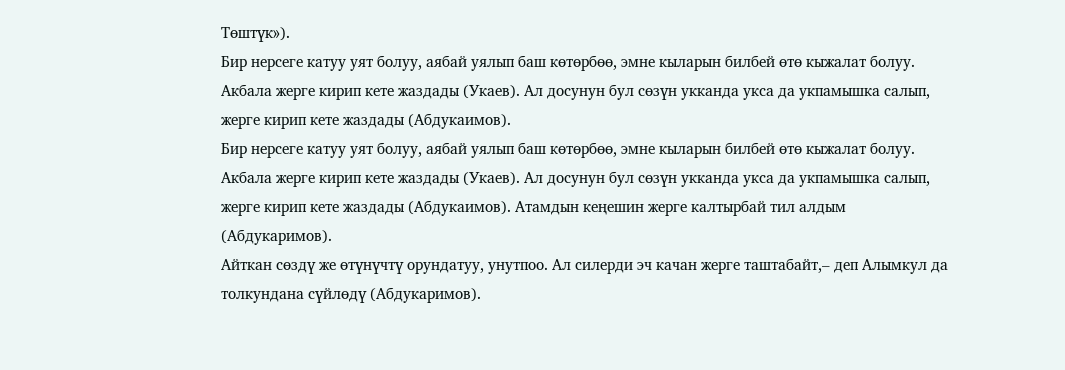Төштүк»).
Бир нерсеге катуу уят болуу, аябай уялып баш көтөрбөө, эмне кыларын билбей өтө кыжалат болуу. Акбала жерге кирип кете жаздады (Укаев). Ал досунун бул сөзүн укканда укса да укпамышка салып, жерге кирип кете жаздады (Абдукаимов).
Бир нерсеге катуу уят болуу, аябай уялып баш көтөрбөө, эмне кыларын билбей өтө кыжалат болуу. Акбала жерге кирип кете жаздады (Укаев). Ал досунун бул сөзүн укканда укса да укпамышка салып, жерге кирип кете жаздады (Абдукаимов). Атамдын кеңешин жерге калтырбай тил алдым (Абдукаримов).
Айткан сөздү же өтүнүчтү орундатуу, унутпоо. Ал силерди эч качан жерге таштабайт,– деп Алымкул да толкундана сүйлөдү (Абдукаримов).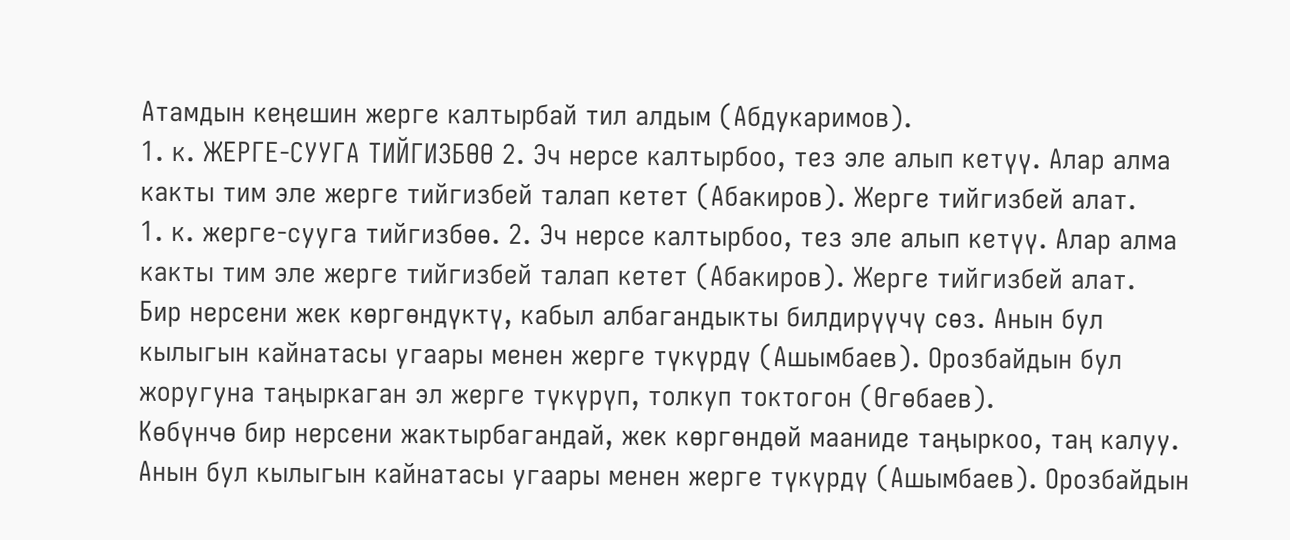Атамдын кеңешин жерге калтырбай тил алдым (Абдукаримов).
1. к. ЖЕРГЕ-СУУГА ТИЙГИЗБӨӨ 2. Эч нерсе калтырбоо, тез эле алып кетүү. Алар алма какты тим эле жерге тийгизбей талап кетет (Абакиров). Жерге тийгизбей алат.
1. к. жерге-сууга тийгизбөө. 2. Эч нерсе калтырбоо, тез эле алып кетүү. Алар алма какты тим эле жерге тийгизбей талап кетет (Абакиров). Жерге тийгизбей алат.
Бир нерсени жек көргөндүктү, кабыл албагандыкты билдирүүчү сөз. Анын бул кылыгын кайнатасы угаары менен жерге түкүрдү (Ашымбаев). Орозбайдын бул жоругуна таңыркаган эл жерге түкүрүп, толкуп токтогон (Өгөбаев).
Көбүнчө бир нерсени жактырбагандай, жек көргөндөй мааниде таңыркоо, таң калуу. Анын бул кылыгын кайнатасы угаары менен жерге түкүрдү (Ашымбаев). Орозбайдын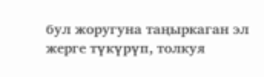бул жоругуна таңыркаган эл жерге түкүрүп, толкуя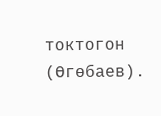токтогон (Өгөбаев).